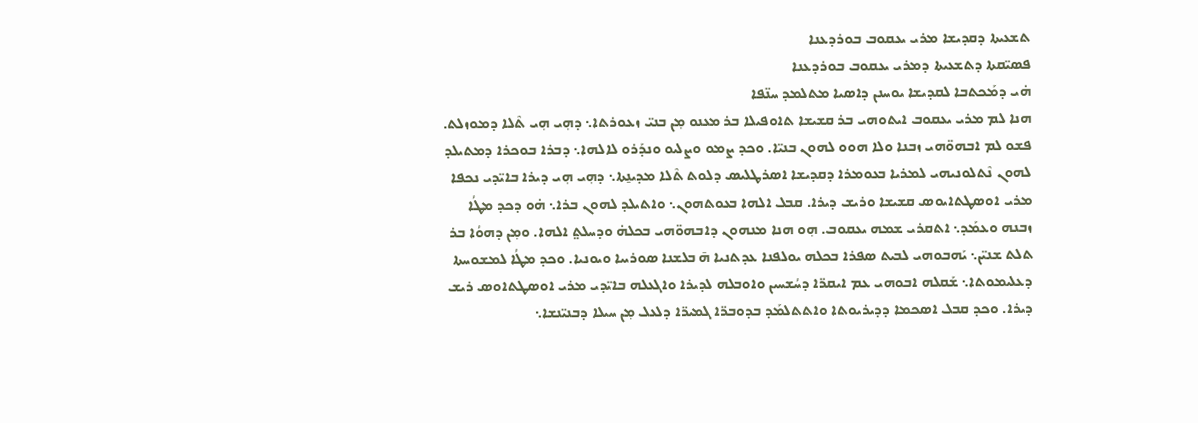ܬܫܥܝܬܐ ܕܩܕܝܫܐ ܡܪܝ ܝܥܩܘܒ ܒܘܪܕܥܢܐ
ܦܣܝ̈ܩܬܐ ܕܬܫܥܝܬܐ ܕܡܪܝ ܝܥܩܘܒ ܒܘܪܕܥܢܐ
ܗ̇ܝ ܕܡܰܟܬܒܐ ܠܩܕܝܫܐ ܝܘܚܢܢ ܕܐܣܝܐ ܡܬܠܡܕ ܚܢ̈ܦܐ
ܗܢܐ ܠܡ ܡܪܝ ܝܥܩܘܒ ܐܝܬܘܗܝ ܒܪ ܩܫܝܫܐ ܬܐܘܦܝܠܐ ܒܪ ܡܥܢܘ ܡ݂ܢ ܒܢܝ̈ ܙܥܘܪܬܐ܆ ܕܗ݂ܝ ܗ݂ܝ ܬܶܠܐ ܕܡܘܙܠܬ. ܦܫܘ ܠܡ ܐܒܗܘ̈ܗܝ ܙܒܢܐ ܘܠܐ ܗܘܘ ܠܗܘܢ ܒܢܝ̈ܐ. ܘܟܕ ܨܡܘ ܘܨܠܝܘ ܘܢܕܰܪܘ ܠܐܠܗܐ܆ ܕܒܪܐ ܒܘܟܪܐ ܕܡܬܝܠܕ ܠܗܘܢ ܢܶܬܠܘܢܝܗܝ ܠܡܪܝܐ ܒܥܘܡܪܐ ܕܩܕܝܫܐ ܐܣܪܛܠܝܣ ܕܠܘܬ ܬܶܠܐ ܡܕܝܢ̱ܬܐ܆ ܕܗ݂ܝ ܗ݂ܝ ܕܝܪܐ ܒܐܝ̈ܕܝ ܢܟܦܐ ܡܪܝ ܐܘܣܛܬܐܝܘܣ ܩܫܝܫܐ ܘܪܝܫ ܕܝܪܐ. ܩܒܠ ܐܠܗܐ ܒܥܘܬܗܘܢ܆ ܘܐܬܝܠܕ ܠܗܘܢ ܒܪܐ܆ ܗ̇ܘ ܕܟܕ ܡܛܳܐ ܙܒܢܗ ܘܥܡܰܕ܆ ܐܬܩܪܝ ܫܡܗ ܝܥܩܘܒ. ܗ݂ܘ ܗܢܐ ܡܢܗܘܢ ܕܐܒܗܘ̈ܗܝ ܒܟܠܗ̇ ܘܕܚܠܬ݀ ܐܠܗܐ. ܘܡ݂ܢ ܕܗܘܳܐ ܒܪ ܬܠܬ ܫܢܝ̈ܢ܆ ܝܰܗܒܘܗܝ ܠܒܝܬ ܣܦܪܐ ܒܟܠܗ ܝܘܠܦܢܐ ܥܕܬܢܝܐ ܗ̄ ܒܠܫܢܐ ܣܘܪܝܝܐ ܘܝܘܢܝܐ. ܘܟܕ ܡܛܳܐ ܠܡܫܘܚܬܐ ܕܥܠܝܡܘܬܐ܆ ܫܰܩܠܗ ܐܒܘܗܝ ܥܡ ܐܝܩܪ̈ܐ ܕܚܳܫܚܝܢ ܘܐܘܒܠܗ ܠܕܝܪܐ ܘܐܓܥܠܗ ܒܐܝ̈ܕܝ ܡܪܝ ܐܘܣܛܬܐܘܣ ܪܝܫ ܕܝܪܐ. ܘܟܕ ܩܒܠ ܐܣܟܡܐ ܕܕܝܪܝܘܬܐ ܘܐܬܬܠܡܰܕ ܒܕܘܒܪ̈ܐ ܓܡܝܪ̈ܐ ܕܠܥܠ ܡ݂ܢ ܚܝܠܐ ܕܒܢܝ̈ܢܫܐ܆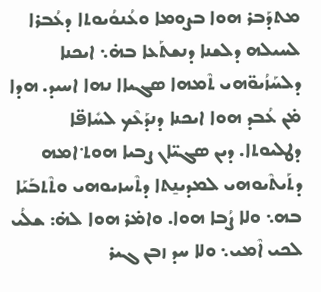ܡܬܕܰܒܪ ܗܘܐ ܒܨܘܡܐ ܘܥܳܢܘܳܝܘܬܐ ܕܥܳܒܪܐ ܠܚܝܠܗ ܕܠܫܢܐ ܕܢܫܬܰܥܐ ܒܗ̇܆ ܐܝܟܢܐ ܕܠܚܰܙܳܝܘ̈ܗܝ ܬܶܡܗܐ ܣܓܝܐܐ ܢܗܐ ܐܚܝܕ. ܗܕܐ ܡ̇ܢ ܥܳܒܕ ܗܘܐ ܐܝܟܢܐ ܕܢܕܰܥܶܟ ܠܚܺܐܦ̈ܐ ܕܛܠܝܘܬܐ. ܕܝܢ ܣܓܝ̈ܐܢ ܨܒܝܐ ܗܘܬ݀ ܐܡܗ ܕܬܰܝܬܶܝܘܗܝ ܠܡܕܝܢ̱ܬܐ ܕܬܶܚܙܝܘܗܝ ܘܬܶܬܒܰܝܰܐ ܒܗ܆ ܘܠܐ ܨܳܒܐ ܗܘܐ. ܘܐܡ̇ܪ ܗܘܐ ܠܗ̇: ܫܠܳܝ ܠܟܝ ܐܶܡܝ܆ ܘܠܐ ܚܕ ܙܒܢ ܓܝܪ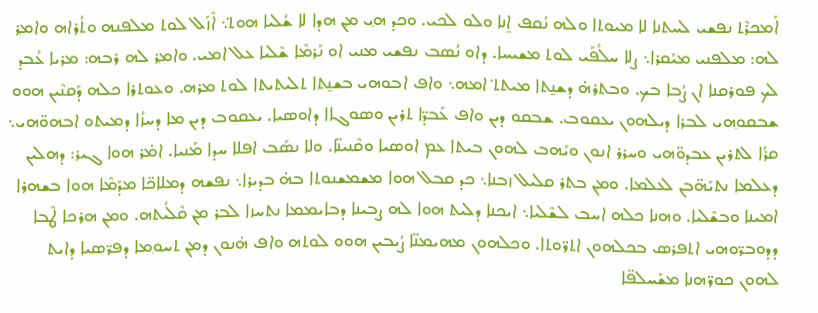ܐܰܡܟܪܶܬ ܢܦܫܝ ܠܚܬܢܐ ܠܐ ܡܝܘܬܐ ܘܠܗ ܢܳܩܦ ܐ̱ܢܐ ܘܠܘ ܠܟܝ. ܘܟܕ ܗ݂ܝ ܡ݂ܢ ܗܕܐ ܠܐ ܫܳܠܝܐ ܗܘܬ݀܆ ܐܶܙܰܠ ܠܘܬ ܡܠܦܢܗ ܘܬܳܪܐܗ ܘܐܡ݂ܪ ܠܗ: ܡܠܦܢܝ ܡܝܰܩܪܐ܆ ܨܠܐ ܚܠܳܦܰܝ ܠܘܬ ܡܫܝܚܐ. ܕܐܘ ܢܳܣܒ ܢܦܫܝ ܡܢܝ ܐܘ ܢܰܪܡܶܐ ܫܶܠܝܐ ܥܠ ܐܡܝ. ܘܐܡ݂ܪ ܠܗ ܪܒܗ: ܡܪܝܐ ܥܳܒܕ ܠܟ ܦܘܪܩܢܐ ܐܢ ܨܳܒܐ ܒܟ. ܘܒܬܪܗ̇ ܕܫܢ̱ܬܐ ܡܝܬܬ݀ ܐܡܗ܆ ܘܐܦ ܐܒܘܗܝ ܒܫܢ̱ܬܐ ܬܠܝܬܝܬܐ ܠܘܬ ܡܪܗ. ܘܥܘܬܪܐ ܟܠܗ ܕܰܩܢܶܝܢ ܗܘܘ ܫܒܩܘ݂ܗܝ ܠܒܪܐ ܕܝܠܗܘܢ ܝܥܩܘܒ. ܫܒܩܘ ܕܝܢ ܘܐܦ ܥܰܒܕ̈ܐ ܬܪܝܢ ܘܣܘܓܐܐ ܕܐܘܣܝܐ. ܝܥܩܘܒ ܕܝܢ ܡܐ ܕܚܙܳܐ ܕܡܝܬܘ ܐܒܗܘ̈ܗܝ܆ ܩܪܳܐ ܠܬܪܝܢ ܥܒܕܘ̈ܗܝ ܘܚܪܪ ܐܢܘܢ ܘܝܰܗܒ ܠܗܘܢ ܒܝܬܐ ܥܡ ܐܘܣܝܐ ܘܩܶܢܝܢ̈ܐ. ܘܠܐ ܢܣܰܒ ܐܦܠܐ ܚܕܐ ܡܰܢܝܐ. ܐܡ̇ܪ ܗܘܐ ܓܝܪ: ܕܗܠܝܢ ܕܥܠܡܐ ܢܬܝܰܗ̈ܒܢ ܠܥܠܡܐ. ܘܡ݂ܢ ܒܬܪ ܩܠܝܠ ܙܒܢܐ܆ ܟܕ ܩܒܠ ܗܘܐ ܡܫܡܫܢܘܬܐ ܒܗ̇ ܒܕܝܪܐ܆ ܢܦܫܗ ܕܡܠܐܟ̈ܐ ܡܕܰܡܶܐ ܗܘܐ ܒܫܗܪܐ ܐܡܝܢܐ ܘܒܫܶܠܝܐ. ܘܗܢܐ ܟܠܗ ܐܚܒ ܠܫܶܠܝܐ܆ ܐܝܟܢܐ ܕܠܝܬ ܗܘܐ ܠܗ ܨܒܝܢܐ ܕܒܐܝܡܡܐ ܢܬܚܙܐ ܠܒܪ ܡ݂ܢ ܩܶܠܳܝܬܗ. ܘܡ݂ܢ ܗܪܟܐ ܛܶܒܐ ܕܕܘܒܪ̈ܘܗܝ ܐܬܦܪܣ ܒܟܠܗܘܢ ܐܬܪ̈ܘܬܐ. ܘܟܠܗܘܢ ܡܗܝܡܢ̈ܐ ܨܳܝܒܝܢ ܗܘܘ ܠܘܬܗ ܘܐܦ ܗ̇ܢܘܢ ܕܡ݂ܢ ܬܚܘ݂ܡܐ ܕܦܪ̈ܣܝܐ ܕܐܝܬ ܠܗܘܢ ܟܘܪ̈ܗܢܐ ܡܫܰܚܠܦ̈ܐ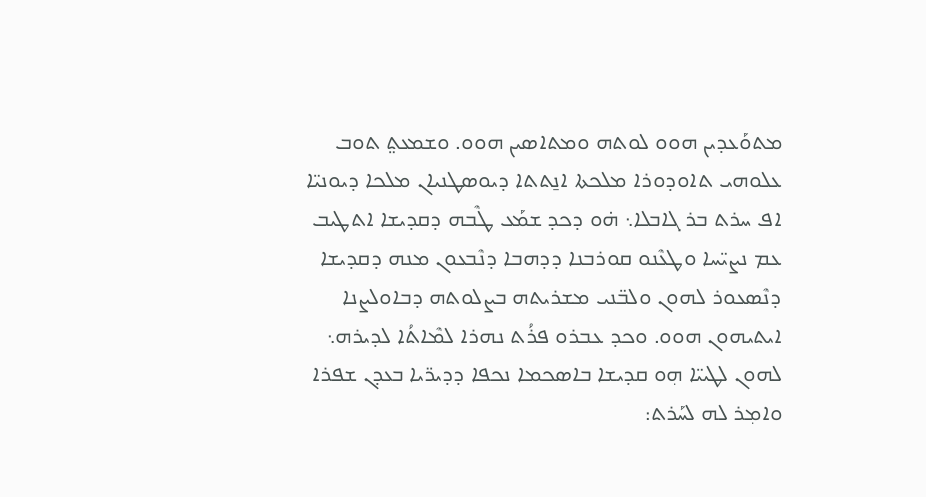ܡܬܘܰܥܕܝܢ ܗܘܘ ܠܘܬܗ ܘܡܬܐܣܝܢ ܗܘܘ. ܘܫܡܥܬ݀ ܬܘܒ ܥܠܘܗܝ ܬܐܘܕܘܪܐ ܡܠܟܬܐ ܐܢ̱ܬܬܐ ܕܝܘܣܛܢܝܐܢ ܡܠܟܐ ܕܝܘܢܝ̈ܐ ܐܦ ܚܪܬ ܒܪ ܓܐܒܠܐ܆ ܗ̇ܘ ܕܟܕ ܫܡܰܥ ܛܶܒܗ ܕܩܕܝܫܐ ܐܬܛܝܒ ܥܡ ܢܨܝ̈ܚܐ ܘܛܥܶܢܘ ܩܘܪܒܢܐ ܕܕܗܒܐ ܕܢܶܒܥܘܢ ܡܢܗ ܕܩܕܝܫܐ ܕܢܶܣܥܘܪ ܠܗܘܢ ܘܠܒ̈ܢܝ ܡܫܪܝܬܗ ܒܨܠܘܬܗ ܕܒܐܘܠܨܢܐ ܐܝܬܝܗܘܢ ܗܘܘ. ܘܟܕ ܥܒܪܘ ܦܪܳܬ ܢܗܪܐ ܠܡܶܐܬܳܐ ܠܕܝܪܗ܆ ܠܗܘܢ ܠܛܝܝ̈ܐ ܗ݂ܘ ܩܕܝܫܐ ܒܐܣܟܡܐ ܢܟܦܐ ܕܕܝܪ̈ܝܐ ܒܥܕܢ ܫܦܪܐ ܘܐܡ݂ܪ ܠܗ ܠܚܰܪܬ: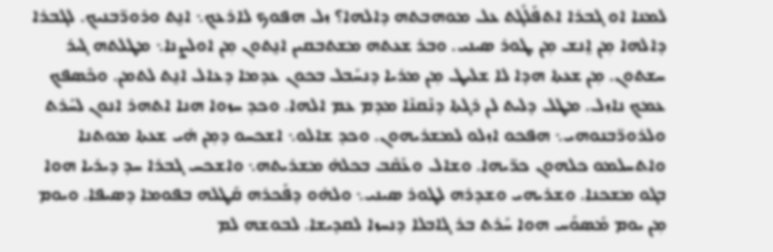ܠܡܢܐ ܐܘ ܓܒܪܐ ܐܬܦܰܠܰܓܬ ܥܠ ܡܘܗܒܬܗ ܕܐܠܗܐ؟ ܙܠ ܗܦܘܟ ܠܐܪܥܟ܆ ܐܢ̱ܬ ܘܪܘܪ̈ܒܢܝܟ. ܠܓܒܪܐ ܕܐܠܗܐ ܡ݂ܢ ܐ̱ܢܫ ܡ݂ܢ ܛܘܪ ܣܝܢܝ. ܘܒܪ ܫܥܬܗ ܡܫܬܒܩܝܢ ܐܢ̱ܬܘܢ ܡ݂ܢ ܐܘܠܨܢܐ܆ ܡܛܠܬܗ ܓܝܪ ܚܫܬܘܢ. ܡ݂ܢ ܫܥܬܐ ܗܕܐ ܠܐ ܫܠܝܛ ܡ݂ܢ ܡܪܝܐ ܕܢܚܰܒܠ ܒܟܘܢ ܥܕܡܐ ܕܥܐܠ ܐܢ̱ܬ ܠܬܡܢ. ܘܟܶܣܦܟ ܥܡܟ ܢܐܙܠ. ܡܛܠ ܕܠܝܬ ܠܢ ܪܓܬܐ ܕܢܶܩܢܶܐ ܡܕܡ ܥܡ ܐܠܗܐ. ܘܟܕ ܚܙܘܐ ܗܢܐ ܐܬܗܪ ܐܢܘܢ ܠܚܰܪܬ ܘܠܪܘܪ̈ܒܢܘܗܝ܆ ܗܦܟܘ ܐܙܠܘ ܠܡܫܪܝܗܘܢ. ܘܟܕ ܫܐܠܘ܆ ܐܫܟܚܘ ܕܡ݂ܢ ܗ̇ܝ ܫܥܬܐ ܡܘܬܢܐ ܘܐܬܚܠܡܘ ܟܠܗܘܢ ܟܪ̈ܝܗܐ. ܘܫܐܠ ܘܥܰܩܶܒ ܒܟܠܗ̇ ܡܫܪܝܬܗ܆ ܘܐܫܟܚ ܓܒܪܐ ܚܕ ܕܝܪܝܐ ܗܘܐ ܒܓܘ ܡܫܟܢܐ. ܘܫܪܝܗܝ ܘܫܕܪܗ ܠܛܘܪ ܣܝܢܝ܆ ܘܠܗ̇ܘ ܕܦܰܟܪܗ ܩܰܛܠܗ ܒܦܘܡܐ ܕܣܝܦܐ. ܘܝܘܡ ܡ݂ܢ ܝܘܡ ܡܰܣܘܰܚ ܗܘܐ ܚܰܪܬ ܒܪ ܓܐܒܠܐ ܕܢܚܙܐ ܠܩܕܝܫܐ. ܠܒܘܫܗ ܠܡ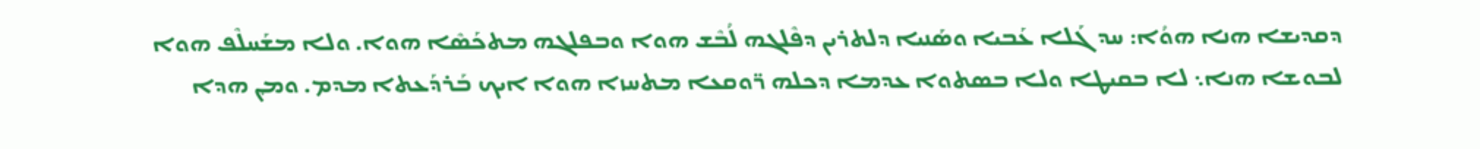ܕܩܕܝܫܐ ܗܢܐ ܗܘܳܐ: ܚܕ ܓܰܠܐ ܥܰܒܝܐ ܘܣܰܢܝܐ ܕܠܬܪܝܢ ܕܦܶܠܓܗ ܠܳܒܶܫ ܗܘܐ ܘܒܦܠܓܗ ܡܬܟܰܣܶܐ ܗܘܐ. ܘܠܐ ܡܫܰܚܠܶܦ ܗܘܐ ܠܒܘܫܐ ܗܢܐ܆ ܠܐ ܒܩܝܛܐ ܘܠܐ ܒܣܬܘܐ ܥܕܡܐ ܕܟܠܗ ܪ̈ܘܩܥܐ ܡܬܚܙܐ ܗܘܐ ܐܝܟ ܒܰܪܕܰܥܬܐ ܡܕܡ. ܘܡ݂ܢ ܗܕܐ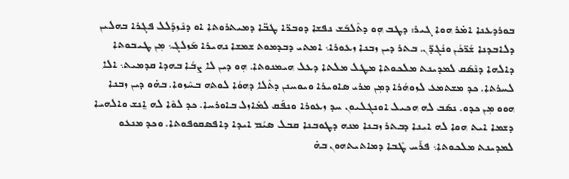ܒܘܪܕܥܢܐ ܐܡ̇ܪ ܗܘܐ ܓܝܪ: ܕܛܒ ܗ݂ܘ ܕܬܶܠܒܰܫ ܢܦܫܐ ܕܘܒܪ̈ܐ ܛܒ̈ܐ ܕܡܝܬܪܘܬܐ ܐܘ ܕܢܶܙܕܰܠܠ ܦܓܪܐ ܒܗܠܝܢ ܕܠܐܒܕܢܐ ܫܳܪ̈ܟܳܢ ܘܢܳܓܕ̈ܢ. ܒܬܪ ܕܝܢ ܙܒܢܐ ܙܥܘܪܐ܆ ܐܡܬܝ ܕܒܕܡܘܬ ܫܡܫܐ ܢܗܝܪܐ ܡܰܙܠܓ܆ ܡ݂ܢ ܛܝܒܘܬܐ ܕܐܠܗܐ ܕܢܶܣܰܩ ܠܡܕܝܢܬ ܡܠܟܘܬܐ ܡܛܠ ܡܠܬܐ ܕܥܠ ܗܝܡܢܘܬܐ. ܗ݂ܘ ܕܝܢ ܠܐ ܨܒܳܐ ܒܗܕܐ ܩܕܡܝܬ܆ ܐܠܐ ܠܚܪܬܐ. ܟܕ ܡܫܬܡܥ ܠܙܘܗܳܪܐ ܕܡ݂ܢ ܡܪܝ ܣܐܘܝܪܐ ܘܝܘܚܢܢ ܕܬܶܠܐ ܕܗܘܳܐ ܠܘܬܗ ܒܚܶܙܘܐ. ܒܗ̇ܘ ܕܝܢ ܙܒܢܐ ܗܘܘ ܡ݂ܢ ܟܕܘ. ܢܣܰܒ ܠܗ ܗܟܝܠ ܐܘܢܓܠܝܘܢ ܚܕ ܙܥܘܪܐ ܘܢܦܰܩ ܠܡܺܐܙܠ ܒܐܘܪܚܐ. ܟܕ ܠܘܶܐ ܠܗ ܐ̱ܢܫ ܘܐܠܗܝܐ ܕܫܡܐ ܐܝܬ ܗܘܐ ܠܗ ܐܝܢܐ ܕܒܬܪ ܙܒܢܐ ܡܢܗ ܕܛܘܒܢܐ ܩܒܠ ܣܝܳܡ ܐܝܕܐ ܕܐܦܣܩܘܦܘܬܐ. ܘܟܕ ܡܢܥܘ ܠܡܕܝܢܬ ܡܠܟܘܬܐ܆ ܦܪܰܚ ܛܶܒܐ ܕܡܐܬܝܬܗܘܢ ܒܗ̇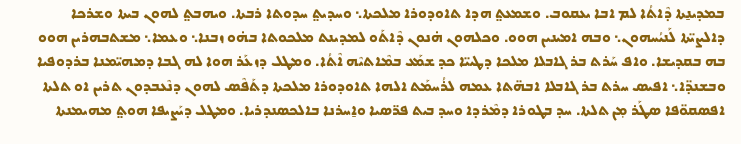ܒܡܕܝܢ̱ܬܐ ܕܶܐܬܳܐ ܠܡ ܐܒܐ ܝܥܩܘܒ. ܘܫܡܥܬ݀ ܗܕܐ ܬܐܘܕܘܪܐ ܡܠܟܬܐ܆ ܘܚܕܝܬ݀ ܚܕܘܬܐ ܪܒܬܐ. ܘܝܗܒܬ݀ ܠܗܘܢ ܒܝܬܐ ܘܫܪܟܐ ܕܐܠܨܝ̈ܬܐ ܠܰܢܝܳܚܗܘܢ܆ ܘܒܗ ܐܡܝܢܝܢ ܗܘܘ. ܘܟܠܗܘܢ ܗ̇ܢܘܢ ܕܶܐܬܰܘ ܠܡܕܝܢܬ ܡܠܟܘܬܐ ܒܗ̇ܘ ܙܒܢܐ܆ ܘܥܡܐ܆ ܡܫܬܒܗܪܝܢ ܗܘܘ ܒܗ ܒܩܕܝܫܐ. ܘܐܦ ܚܰܪܬ ܒܪ ܓܐܒܠܐ ܡܠܟܐ ܕܛܝܝ̈ܐ ܟܕ ܫܡܰܥ ܒܡܶܐܬܝܶܗ ܐܶܬܳܐ. ܘܡܛܠ ܕܙܥܰܪ ܗܘܐ ܠܗ ܓܒܐ ܕܡܗܝ̈ܡܢܐ ܒܪܕܘܦܝܐ ܘܒܫܢܕ̈ܐ܆ ܐܦܝܣ ܚܪܬ ܒܪ ܓܐܒܠܐ ܐܒܗ̈ܬܐ ܥܡܗ ܠܪܳܚܡܰܬ ܐܠܗܐ ܬܐܘܕܘܪܐ ܡܠܟܬܐ ܕܬܰܦܶܣ ܠܗܘܢ ܕܢܶܥܒܕܘܢ ܬܪܝܢ ܐܘ ܬܠܬܐ ܐܦܣܩܘ̈ܦܐ ܣܛܰܪ ܡ݂ܢ ܬܠܬܐ. ܚܕ ܒܛܘܪܐ ܕܡܶܪܕܐ ܘܚܕ ܒܝܬ ܦܪ̈ܣܝܐ ܘܐ̱ܚܪܢܐ ܒܐܠܟܣܢܕܪܝܐ. ܘܡܛܠ ܕܝܰܨܝܦܐ ܗܘܬ݀ ܡܗܝܡܢܬܐ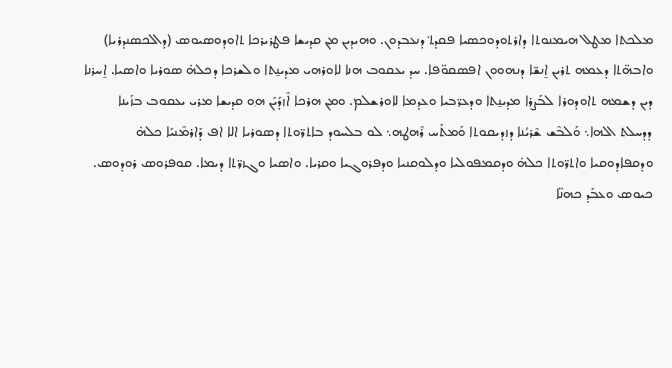ܡܠܟܬܐ ܡܛܠ ܗܝܡܢܘܬܐ ܕܐܪܬܘܕܘܟܣܝܐ ܦܩܕܬ݀ ܕܢܥܒܕܘܢ. ܘܗܝܕܝܢ ܡ݂ܢ ܩܕܝܫܐ ܦܛܪܝܪܟܐ ܬܐܘܕܘܣܝܘܣ (ܕܐܠܟܣܢܕܪܝܐ) ܘܐܒܗ̈ܬܐ ܕܥܡܗ ܬܪܝܢ ܐ̱ܢܫ̈ܐ ܕܢܗܘܘܢ ܐܦܣܩܘ̈ܦܐ. ܚܕ ܝܥܩܘܒ ܗܢܐ ܠܐܘܪܗܝ ܡܕܝܢ̱ܬܐ ܘܠܫܪܟܐ ܕܟܠܗ̇ ܣܘܪܝܐ ܘܐܣܝܐ. ܐ̱ܚܪܢܐ ܕܝܢ ܕܫܡܗ ܬܐܘܕܘܪܐ ܠܒܰܨܪܐ ܡܕܝܢ̱ܬܐ ܘܕܥܪ̈ܒܝܐ ܘܥܕܡܐ ܠܐܘܪܫܠܡ. ܘܡ݂ܢ ܗܪܟܐ ܐܶܙܕܰܝܰܢ ܗ݂ܘ ܩܕܝܫܐ ܡܪܝ ܝܥܩܘܒ ܒܙܰܝܢܐ ܕܕܚܠܬ ܐܠܗܐ܆ ܘܰܠܒܶܫ ܫܶܪܝܳܢܐ ܕܙܕܝܩܘܬܐ ܘܰܡܬܰܚ ܪܶܗܛܗ܆ ܠܘ ܒܠܚܘܕ ܒܐܬܪ̈ܘܬܐ ܕܣܘܪܝܐ ܐܠܐ ܐܦ ܕܰܐܪܡܶܢܝܰܐ ܟܠܗ̇ ܘܕܩܦܐܕܘܩܝܐ ܘܐܬܪ̈ܘܬܐ ܟܠܗ̇ ܘܕܩܡܦܘܠܝܐ ܘܕܠܘ݂ܩܢܝܐ ܘܕܦܪܘܓܝܐ ܘܩܪܝܐ. ܘܐܣܝܐ ܘܓܙܪ̈ܬܐ ܕܝܡܐ. ܩܘܦܪܘܣ ܪܘܕܘܣ. ܟܝܘܣ ܘܥܒܰܕ ܟܗܢ̈ܐ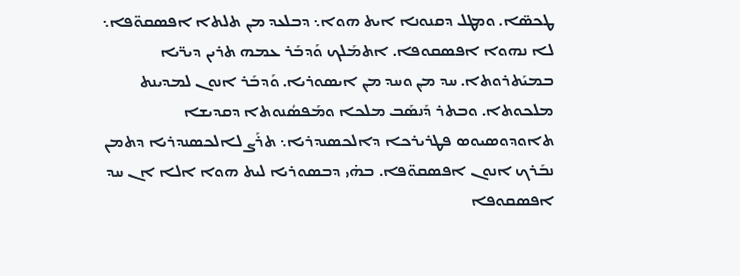ܛܟܣ̈ܐ. ܘܡܛܠ ܕܩܢܘܢܐ ܐܝܬ ܗܘܐ܆ ܕܒܠܥܕ ܡ݂ܢ ܬܠܬܐ ܐܦܣܩܘ̈ܦܐ܆ ܠܐ ܢܗܘܐ ܐܦܣܩܘܦܐ. ܐܬܡܰܠܟ ܘܰܕܒܰܪ ܥܡܗ ܬܪܝܢ ܕܝܪ̈ܝܐ ܒܡܝܰܬܪܘܬܐ. ܚܕ ܡ݂ܢ ܘܚܕ ܡ݂ܢ ܐܝܣܘܪܝܐ. ܘܰܕܒܰܪ ܐܢܘܢ ܠܡܕܝܢܬ ܡܠܟܘܬܐ. ܘܒܬܪ ܕܰܢܣܰܒ ܡܠܟܐ ܘܡܰܦܣܳܢܘܬܐ ܕܩܕܝܫܐ ܬܐܘܕܘܣܝܘܣ ܦܛܪܝܪܟܐ ܕܐܠܟܣܢܕܪܝܐ܆ ܬܪܰܨ ܠܐܠܟܣܢܕܪܝܐ ܕܬܡܢ ܢܒܰܪܟ ܐܢܘܢ ܐܦܣܩܘ̈ܦܐ. ܒܗ̇ܝ ܕܒܣܘܪܝܐ ܠܝܬ ܗܘܐ ܐܠܐ ܐܢ ܚܕ ܐܦܣܩܘܦܐ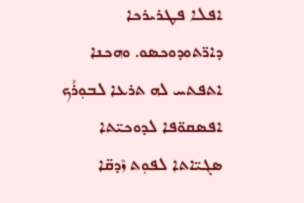ܐܦܠܐ ܦܛܪܝܪܟܐ ܕܐܪ̈ܬܘܕܘܟܣܘ. ܘܗܟܢܐ ܐܬܦܬܚ ܠܗ ܬܪܥܐ ܠܒܘ݂ܪܳܟ ܐܦܣܩܘ̈ܦܐ ܠܕܘܟܝ̈ܬܐ ܣܓܝ̈ܐܬܐ ܠܦܘ݂ܬ ܙܶܕܩ̈ܐ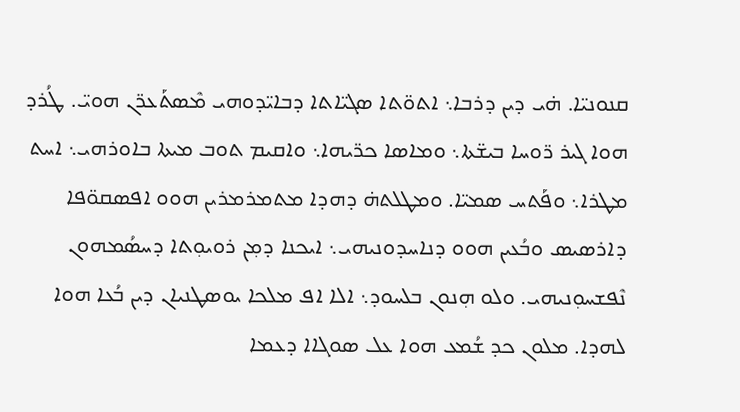ܩܢܘܢܝ̈ܐ. ܗ̇ܝ ܕܝܢ ܕܪܒܐ܆ ܐܬܘ̈ܬܐ ܣܓܝ̈ܐܬܐ ܕܒܐܝ̈ܕܘܗܝ ܡܶܣܬܰܥܪ̈ܢ ܗܘܝ̈. ܛܳܪܕ ܗܘܐ ܓܝܪ ܪ̈ܘܚܐ ܒܝܫ̈ܬܐ܆ ܘܡܐܣܐ ܟܪ̈ܝܗܐ܆ ܘܐܩܝܡ ܬܘܒ ܡܝܬܐ ܒܐܘܪܗܝ܆ ܐܚܬ ܡܛܪܐ܆ ܘܦܰܬܚ ܣܡܝ̈ܐ. ܘܡܛܠܬܗ̇ ܕܗܕܐ ܡܬܡܪܡܪܝܢ ܗܘܘ ܐܦܣܩܘ̈ܦܐ ܕܐܪܣܝܣ ܘܒܳܥܝܢ ܗܘܘ ܕܢܐܚܕܘܢܝܗܝ܆ ܐܝܟܢܐ ܕܡ݂ܢ ܪܘܝܘ݂ܬܐ ܕܚܣܳܡܗܘܢ ܢܶܦܫܚܘ݂ܢܝܗܝ. ܘܠܘ ܗ݂ܢܘܢ ܒܠܚܘܕ܆ ܐܠܐ ܐܦ ܡܠܟܐ ܝܘܣܛܢܝܐܢ ܕܝܢ ܒܳܥܐ ܗܘܐ ܠܗܕܐ. ܡܠܘܢ ܟܕ ܫܳܡܥ ܗܘܐ ܥܠ ܣܘܓܐܐ ܕܥܡܐ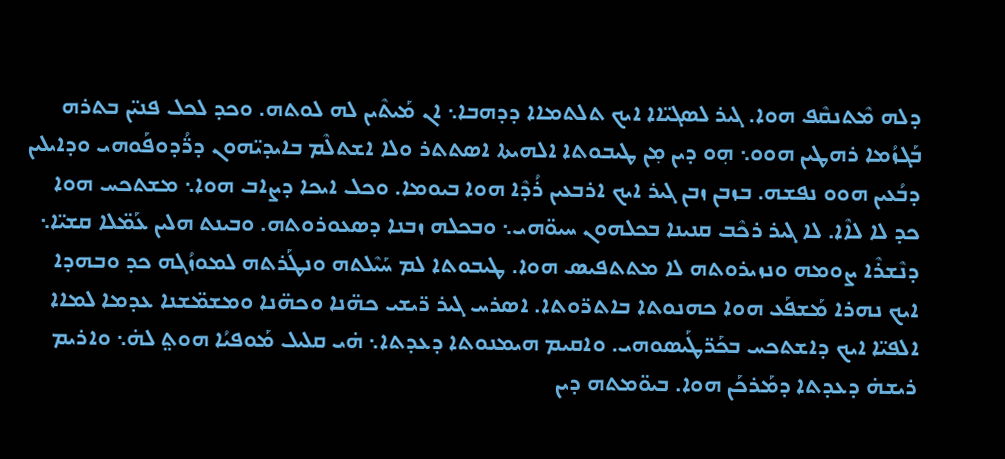ܕܠܗ ܡܶܬܢܩܶܦ ܗܘܐ. ܓܝܪ ܠܣܓܝ̈ܐܐ ܐܝܟ ܬܠܬܡܐܐ ܕܕܗܒܐ܆ ܐܢ ܡܰܝܬܶܝܢ ܠܗ ܠܘܬܗ. ܘܟܕ ܠܟܠ ܦܢܝ̈ܢ ܒܬܪܗ ܒܰܓܙܳܡܐ ܪܗܛܝܢ ܗܘܘ܆ ܗ݂ܘ ܕܝܢ ܡ݂ܢ ܛܝܒܘܬܐ ܐܠܗܝܬܐ ܐܣܬܬܪ ܘܠܐ ܐܫܬܠܶܡ ܒܐܝܕܝ̈ܗܘܢ ܕܪ̈ܳܕܘܦܰܘܗܝ ܘܕܐܝܠܝܢ ܕܒܳܥܝܢ ܗܘܘ ܢܦܫܗ. ܒܙܒܢ ܙܒܢ ܓܝܪ ܐܝܟ ܐܪܒܥܝܢ ܪܳܕܶܐ ܗܘܐ ܒܝܘܡܐ. ܘܟܠ ܐܝܟܐ ܕܨܐܒ ܗܘܐ܆ ܡܫܬܟܚ ܗܘܐ ܟܕ ܠܐ ܠܐܶܐ. ܠܐ ܓܝܪ ܪܟܶܒ ܩܢܝܢܐ ܒܟܠܗܘܢ ܚܝܘ̈ܗܝ܆ ܘܒܟܠܗ ܙܒܢܐ ܕܣܥܘܪܘܬܗ. ܘܒܝܢܬ ܗܠܝܢ ܥܰܡ̈ܠܐ ܩܫܝ̈ܐ܆ ܕܢܶܫܪܶܐ ܨܘܡܗ ܘܢܙܝܪܘܬܗ ܠܐ ܡܬܬܦܝܣ ܗܘܐ. ܛܝܒܘܬܐ ܠܡ ܚܰܝܶܠܬܗ ܘܢܛܰܪܬܗ ܠܡܘܙܳܓܗ ܟܕ ܘܒܗܕܐ ܐܝܟ ܢܗܪܐ ܡܰܫܦܰܥ ܗܘܐ ܟܗܢܘܬܐ ܒܐܬܪ̈ܘܬܐ. ܐܣܪܚ ܓܝܪ ܪ̈ܝܫܝ ܟܗ̈ܢܐ ܘܟܗ̈ܢܐ ܘܡܫܡ̈ܫܢܐ ܥܕܡܐ ܠܡܐܐ ܐܠܦܝ̈ܐ ܐܝܟ ܕܐܫܬܟܚ ܒܟܰܪ̈ܛܰܝܣܘܗܝ. ܘܐܩܝܡ ܗܝܡܢܘܬܐ ܕܥܕܬܐ܆ ܗ̇ܝ ܩܠܝܠ ܡܰܘܦܝܳܐ ܗܘܬ݀ ܠܗ̇܆ ܘܐܪܝܡ ܪܝܫܗ̇ ܕܥܕܬܐ ܕܡܰܪܟܰܢ ܗܘܐ. ܒܝܘ̈ܡܬܗ ܕܝܢ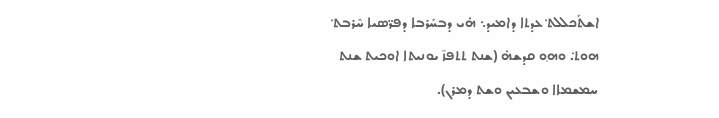ܐܫܬܰܟܠܠܬ݀ ܥܕܬܐ ܕܐܡܝܕ܆ ܗ̇ܝ ܕܒܚܰܪܒܐ ܕܦܪ̈ܣܝܐ ܚܶܪܒܬ݀ ܗܘܬ݀. ܘܗ݂ܘ ܩܕܫܗ̇ (ܫܢܬ ܬܬܦܙ̄ ܝܘܢܝܬܐ ܐܘܟܝܬ ܫܢܬ ܚܡܫܡܐܐ ܘܫܒܥܝܢ ܘܫܬ ܕܡܪܢ).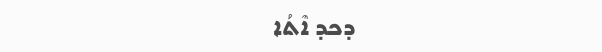ܕܟܕ ܐܶܬܳܐ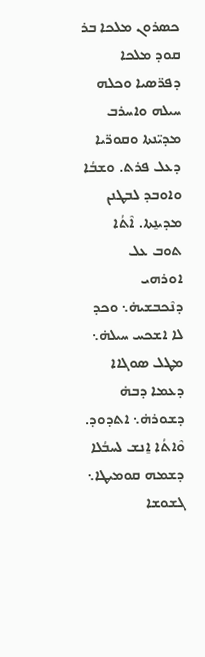ܟܣܪܘܢ ܡܠܟܐ ܒܪ ܩܘܕ ܡܠܟܐ ܕܦܪ̈ܣܝܐ ܘܟܠܗ ܚܝܠܗ ܘܐܚܪܒ ܡܕܝ̈ܢܬܐ ܘܩܘܪ̈ܝܐ ܕܥܠ ܦܪܬ. ܘܫܒܳܐ ܘܐܘܒܕ ܠܒܛܢܢ ܡܕܝܢ̱ܬܐ. ܐܶܬܳܐ ܬܘܒ ܥܠ ܐܘܪܗܝ ܕܢܶܟܒܫܝܗ̇܆ ܘܟܕ ܠܐ ܐܫܟܚ ܚܝܠܗ̇܆ ܡܛܠ ܣܘܓܐܐ ܕܥܡܐ ܕܒܗ̇ ܕܫܘܪܗ̇܆ ܐܬܕܘܕ. ܘܶܐܬܳܐ ܐ̱ܢܫ ܠܚܒܳܠܐ ܕܫܡܗ ܩܘܡܝܛܐ܆ ܓܫܘܫܐ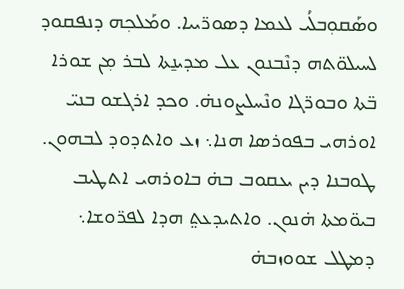ܘܣܰܩܘ݂ܒܠܳܝ ܠܥܡܐ ܕܣܘܪ̈ܝܝܐ. ܘܡܰܠܟ݂ܗ ܕܢܦܩܘܕ ܠܚܝܠܘ̈ܬܗ ܕܢܶܒܢܘܢ ܥܠ ܡܕܝܢ̱ܬܐ ܠܒܪ ܡ݂ܢ ܫܘܪܐ ܒ̈ܬܐ ܘܒܘܪ̈ܓܐ ܘܢܶܚܠܨܘܢܗ̇. ܘܟܕ ܐܪܓܫܘ ܒܢܝ̈ ܐܘܪܗܝ ܒܦܘܪܣܐ ܗܢܐ܆ ܙܥ ܘܐܬܕܘܕ ܠܒܗܘܢ. ܛܘܒܢܐ ܕܝܢ ܝܥܩܘܒ ܒܗ̇ ܒܐܘܪܗܝ ܐܬܛܝܒ ܒܝܘ̈ܡܬܐ ܗ̇ܢܘܢ. ܘܐܬܝܕܥܬ݀ ܗܕܐ ܠܦܪ̈ܘܫܐ܆ ܕܡܛܠ ܫܘܘܙܒܗ̇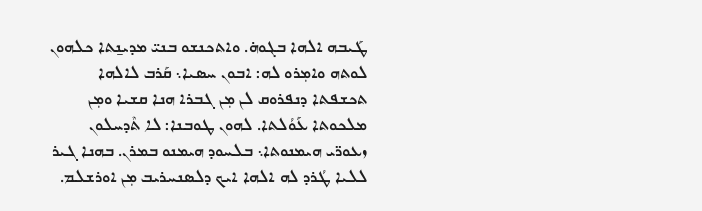ܛܰܝܒܗ ܐܠܗܐ ܒܓܘܗ̇. ܘܐܬܟܢܫܘ ܒܢܝ̈ ܡܕܝܢ̱ܬܐ ܟܠܗܘܢ ܠܘܬܗ ܘܐܡ݂ܪܘ ܠܗ: ܐܒܘܢ ܚܣܝܐ܆ ܩܰܪܒ ܠܐܠܗܐ ܬܟܫܦܬܐ ܕܢܦܪܘܩ ܠܢ ܡ݂ܢ ܓܒܪܐ ܗܢܐ ܩܫܝܐ ܘܡ݂ܢ ܡܠܟܘܬܐ ܥܰܘܳܠܬܐ. ܠܗܘܢ ܛܘܒܢܐ: ܠܐ ܬܶܕܚܠܘܢ ܙܥܘܪ̈ܝ ܗܝܡܢܘܬܐ܆ ܒܠܚܘܕ ܗܝܡܢܘ ܒܡܪܢ. ܒܗܢܐ ܓܝܪ ܠܠܝܐ ܛܳܪܕ ܠܗ ܐܠܗܐ ܐܝܟ ܕܠܣܢܚܪܝܒ ܡ݂ܢ ܐܘܪܫܠܡ.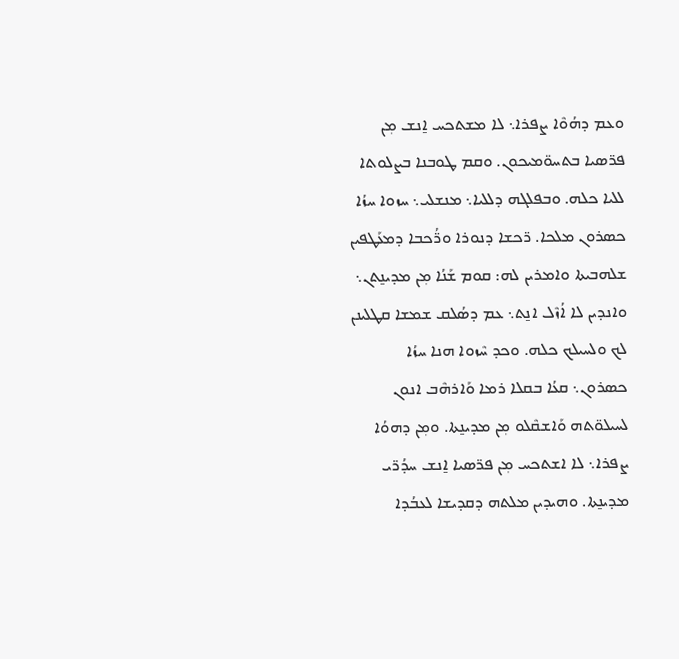ܘܥܡ ܕܗܳܘܶܐ ܨܦܪܐ܆ ܠܐ ܡܫܬܟܚ ܐ̱ܢܫ ܡ݂ܢ ܦܪ̈ܣܝܐ ܒܬܚܘ̈ܡܝܟܘܢ. ܘܩܡ ܛܘܒܢܐ ܒܨܠܘܬܐ ܠܠܝܐ ܟܠܗ. ܘܒܦܠܓܗ ܕܠܠܝܐ܆ ܡܢܫܠܝ܆ ܚܙܘܐ ܚܙܳܐ ܟܣܪܘܢ ܡܠܟܐ. ܪ̈ܟܫܐ ܕܢܘܪܐ ܘܪ̈ܳܟܒܐ ܕܡܥܰܛܦܝܢ ܫܠܗܒܝܬܐ ܘܐܡܪܝܢ ܠܗ: ܩܘܡ ܫܰܢܳܐ ܡ݂ܢ ܡܕܝܢ̱ܬܢ܆ ܘܐܢܕܝܢ ܠܐ ܐܳܙܶܠ ܐܢ̱ܬ܆ ܥܡ ܕܣܳܠܩ ܫܡܫܐ ܩܛܠܝܢܢ ܠܟ ܘܠܚܝܠܟ ܟܠܗ. ܘܟܕ ܚܶܙܘܐ ܗܢܐ ܚܙܳܐ ܟܣܪܘܢ܆ ܩܥܳܐ ܒܩܠܐ ܪܡܐ ܘܰܐܪܗܶܒ ܐܢܘܢ ܠܚܝܠܘ̈ܬܗ ܘܰܐܫܩܶܠܘ ܡ݂ܢ ܡܕܝܢ̱ܬܐ. ܘܡ݂ܢ ܕܗܘܳܐ ܨܦܪܐ܆ ܠܐ ܐܫܬܟܚ ܡ݂ܢ ܦܪ̈ܣܝܐ ܐ̱ܢܫ ܚܕܳܪ̈ܝ ܡܕܝܢ̱ܬܐ. ܘܗܝܕܝܢ ܡܠܬܗ ܕܩܕܝܫܐ ܠܥܒܳܕܐ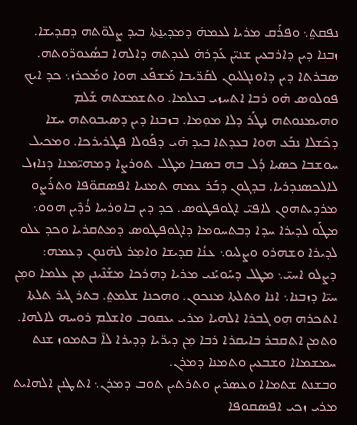ܢܦܩܬ݀܆ ܘܦܪܰܩ ܡܪܝܐ ܠܥܡܗ̇ ܕܡܕܝܢ̱ܬܐ ܒܝܕ ܨܠܘ̈ܬܗ ܕܩܕܝܫܐ. ܙܒܢܐ ܕܝܢ ܕܐܪܒܥܝܢ ܫܢܝ̈ܢ ܥܰܕܪܗ̇ ܠܥܕܬܗ ܕܐܠܗܐ ܒܣܳܥܘܪ̈ܘܬܗ. ܣܒܪܬܐ ܕܝܢ ܕܐܘܢܓܠܝܘܢ ܠܩܰܪ̈ܝܒܐ ܡܰܫܦܰܥ ܗܘܐ ܘܡܰܟܪܙ܆ ܟܕ ܐܝܟ ܦܘܠܘܣ ܗ̇ܘ ܪܒܐ ܐܬܚܙܝ ܒܥܠܡܐ. ܘܬܫܡܫܬܗ ܫܰܠܡ ܘܗܝܡܢܘܬܗ ܢܛܰܪ ܕܠܐ ܡܘ݂ܡܐ. ܒܙܒܢܐ ܕܝܢ ܕܣܝܒܘܬܗ ܚܫܐ ܕܟܶܫܠܐ ܢܒܰܥ ܗܘܐ ܒܥܕܬܐ ܒܝܕ ܗ̇ܝ ܕܦܰܘܠܐ ܦܛܪܝܪܟܐ. ܘܡܟܝܠ ܚܘܫܒܐ ܟܣܝܐ ܕܳܠ ܒܗ ܒܣܒܐ ܡܛܠ ܬܘܪܨܐ ܕܡܗܝ̈ܡܢܐ ܕܢܐܙܠ ܠܐܠܟܣܢܕܪܝܐ. ܒܕܓܘܢ ܕܒܰܪ ܥܡܗ ܬܡܢܝܐ ܐܦܣܩܘ̈ܦܐ ܘܬܪܰܨܘ ܡܪܕܝܬܗܘܢ ܠܐܦܝ̈ ܐܓܘܦܛܘܣ. ܟܕ ܕܝܢ ܒܐܘܪܚܐ ܪܳܕܶܝܢ ܗܘܘ܆ ܡܛܰܘ ܠܕܝܪܐ ܚܕܐ ܕܒܬܚܘܡܐ ܕܐܓܘܦܛܘܣ ܕܡܬܩܪܝܐ ܘܟܕ ܥܠܘ ܠܕܝܪܐ ܘܫܗܪܘ ܘܨܠܝܘ܆ ܥܢܳܐ ܩܕܝܫܐ ܘܐܡ݂ܪ ܠܗ̇ܢܘܢ ܕܥܡܗ: ܕܨܠܘ ܐܚܝ̈܆ ܡܛܠ ܕܚܰܘܝܰܢܝ ܡܪܝܐ ܕܗܪܟܐ ܡܫܰܢܶܝܢܢ ܡ݂ܢ ܥܠܡܐ ܘܡ݂ܢ ܚܝ̈ܐ ܕܙܒܢܐ܆ ܐܢܐ ܘܬܠܬܐ ܡܢܟܘܢ. ܘܗܟܢܐ ܫܠܡܬ݀. ܒܬܪ ܓܝܪ ܬܠܬܐ ܐܬܟܪܗ ܗ݂ܘ ܓܒܪܐ ܐܠܗܝܐ ܡܪܝ ܝܥܩܘܒ ܘܐܫܠܡ ܪܘܚܗ ܠܐܠܗܐ. ܘܬܡܢ ܐܬܩܒܪ ܒܐܝܩܪܐ ܪܒܐ ܡ݂ܢ ܕܝܪ̈ܝܐ ܕܕܝܪܐ ܠܐ̄ ܒܬܡܘܙ ܫܢܬ ܚܡܫܡܐܐ ܘܫܒܥܝܢ ܘܬܡܢܐ ܕܡܪܢ.
ܘܒܫܢܬ ܫܬܡܐܐ ܘܥܣܪܝܢ ܘܬܪܬܝܢ ܬܘܒ ܕܡܪܢ܆ ܐܬܛܢܢ ܐܠܗܐܝܬ ܡܪܝ ܙܟܝ ܐܦܣܩܘܦܐ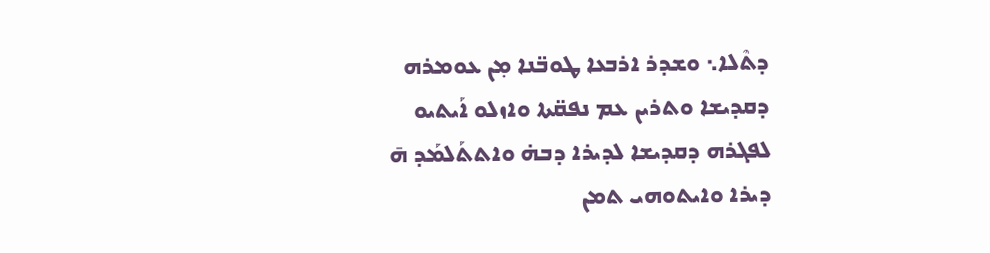ܕܬܶܠܐ܆ ܘܫܕܪ ܐܪܒܥܐ ܛܘܒ̈ܢܐ ܡ݂ܢ ܥܘܡܪܗ ܕܩܕܝܫܐ ܘܬܪܝܢ ܥܡ ܢܦܩ̈ܬܐ ܘܐܙܠܘ ܐܰܝܬܝܘ ܠܦܓܪܗ ܕܩܕܝܫܐ ܠܕܝܪܐ ܕܒܗ̇ ܘܐܬܬܰܠܡܰܕ ܗ̄ ܕܝܪܐ ܘܐܝܬܘܗܝ ܬܡܢ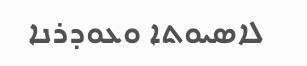ܠܐܣܝܘܬܐ ܘܥܘܕܪܢܐ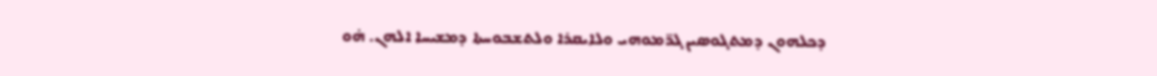ܕܟܠܗܘܢ ܕܡܬܓܘܣܝܢ ܓܪ̈ܡܘܗܝ ܘܠܐܝܩܪܐ ܘܠܬܫܒܘܚܬܐ ܕܡܫܝܚܐ ܐܠܗܢ. ܗ̇ܘ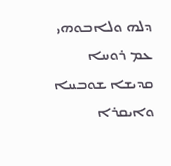ܕܠܗ ܘܠܐܒܘܗܝ ܥܡ ܪܘܚܐ ܩܕܝܫܐ ܫܘܒܚܐ ܘܐܝܩܪܐ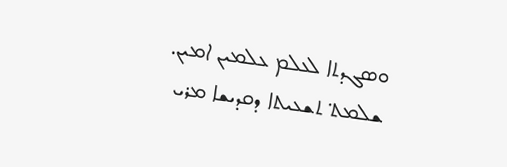ܘܣܓܕܬܐ ܠܥܠܡ ܥܠܡܝܢ ܐܡܝܢ.
ܫܠܡܬ݀ ܬܫܥܝܬܐ ܕܩܕܝܫܐ ܡܪܝ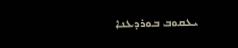ܝܥܩܘܒ ܒܘܪܕܥܢܐ